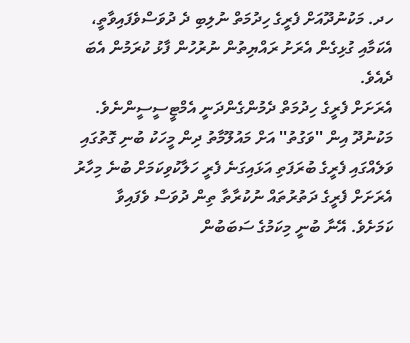ހދ. މަކުނުދޫއަށް ފެރީގެ ހިދުމަތް ނުލިބި ދެ ދުވަސްވެފައިވާތީ، އެކަމާއި ގުޅިގެން އެރަށު ރައްޔިތުން ނުރުހުން ފާޅު ކުރަމުން އެބަ ދެއެވެ.
އެރަށަށް ފެރީގެ ހިދުމަތް ދެމުންގެންދަނީ އެމްޓީސީސީންނެވެ.
މަކުނުދޫ އިން ''ވަގުތު'' އަށް މައުލޫމާތު ދިން މީހަކު ބުނި ގޮތުގައި ވަލެއްގައި ފެރީގެ ބުރަފަތި އަޅައިގަނެ ފެރީ ހަލާކުވިކަމަށް ބުނެ މިހާރު އެރަށަށް ފެރީގެ ދަތުރުތައް ނުކުރާތާ ތިން ދުވަސް ވެފައިވާ ކަމަށެވެ. އޭނާ ބުނީ މިކަމުގެ ސަބަބުން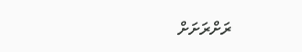ރަށްރަށަށް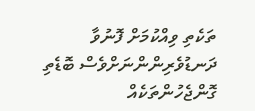ތަކެތި ވިއްކުމަށް ފޮނުވާ ދަނޑުވެރިންންނަށްވެސް ބޮޑެތި ގޮންޖެހުންތަކެއް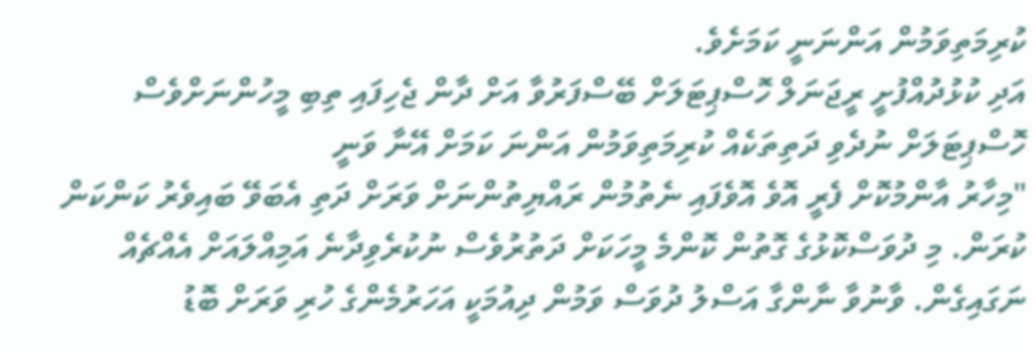ކުރިމަތިވަމުން އަންނަނީ ކަމަށެވެ.
އަދި ކުޅުދުއްފުށީ ރީޖަނަލް ހޮސްޕިޓަލަށް ބޭސްފަރުވާ އަށް ދާން ޖެހިފައި ތިބި މީހުންނަށްވެސް ހޮސްޕިޓަލަށް ނުދެވި ދަތިތަކެއް ކުރިމަތިވަމުން އަންނަ ކަމަށް އޭނާ ވަނީ
"މިހާރު އާންމުކޮށް ފެރީ އޮވެ އޮވެފައި ނެތުމުން ރައްޔިތުންނަށް ވަރަށް ދަތި އެބަވޭ ބައިވެރު ކަންކަން ކުރަން. މި ދުވަސްކޮޅުގެ ގޮތުން ކޮންމެ މީހަކަށް ދަތުރުވެސް ނުކުރެވިދާނެ އަމިއްލައަށް އެއްޗެއް ނަގައިގެން. ވާނުވާ ނާންގާ އަސްލު ދުވަސް ވަމުން ދިއުމަކީ އަހަރުމެންގެ ހުރި ވަރަށް ބޮޑު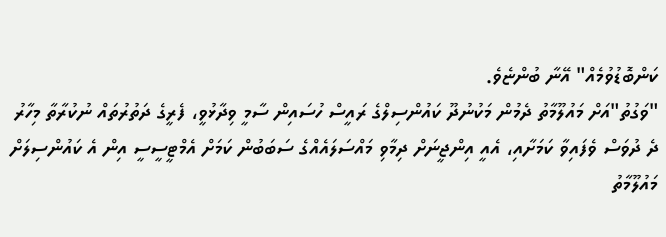ކަންބޮޑުވުމެއް" އޭނާ ބުންޏެވެ.
"ވަގުތު"އަށް މައުލޫމާތު ދެމުން މަކުނުދޫ ކައުންސިލްގެ ރައީސް ހުސައިން ސާމީ ވިދާޅުވީ، ފެރީގެ ދަތުރުތައް ނުކުރާތާ މިހާރު ދެ ދުވަސް ވެފައިވާ ކަމަށާއި، އެއީ އިންޖީނަށް ދިމާވި މައްސަލައެއްގެ ސަބަބުން ކަމަށް އެމްޓީސީސީ އިން އެ ކައުންސިލަށް މައުލޫމާތު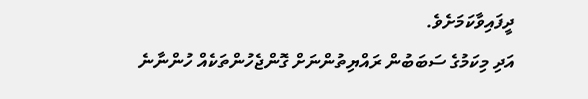ދީފައިވާކަމަށެވެ.
އަދި މިކަމުގެ ސަބަބުން ރައްޔިތުންނަށް ގޮންޖެހުންތަކެއް ހުންނާނެ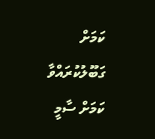ކަމަށް ގަބޫލުކުރައްވާ ކަމަށް ސާމީ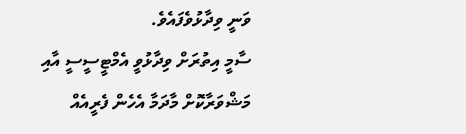ވަނީ ވިދާޅުވެފައެވެ.
ސާމީ އިތުރަށް ވިދާޅުވީ އެމްޓީސީސީ އާއި މަޝްވަރާކޮށް މާދަމާ އެހެން ފެރީއެއް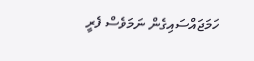ހަމަޖައްސައިގެން ނަމަވެސް ފެރީ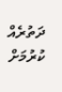ދަތުރެއް ކުރުމަށް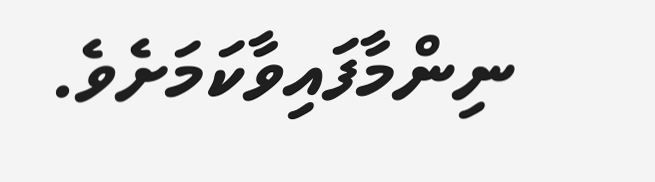ނިންމާފައިވާކަމަށެވެ.